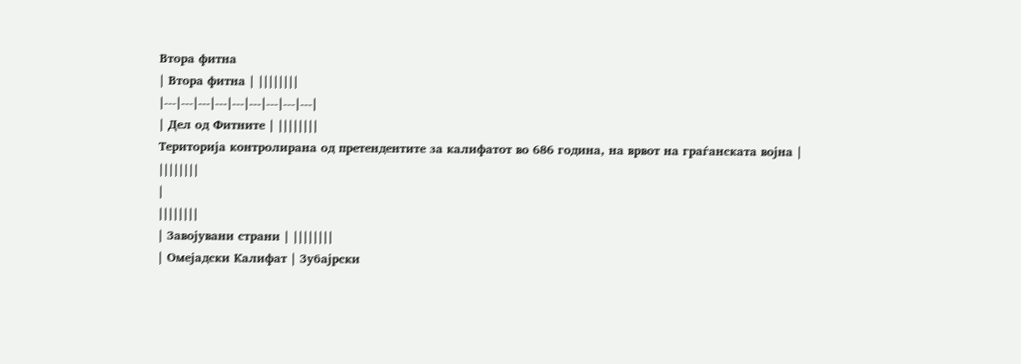Втора фитна
| Втора фитна | ||||||||
|---|---|---|---|---|---|---|---|---|
| Дел од Фитните | ||||||||
Територија контролирана од претендентите за калифатот во 686 година, на врвот на граѓанската војна |
||||||||
|
||||||||
| Завојувани страни | ||||||||
| Омејадски Калифат | Зубајрски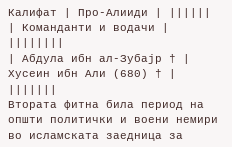Калифат | Про-Алииди | ||||||
| Команданти и водачи | ||||||||
| Абдула ибн ал-Зубајр † | Хусеин ибн Али (680) † | |||||||
Втората фитна била период на општи политички и воени немири во исламската заедница за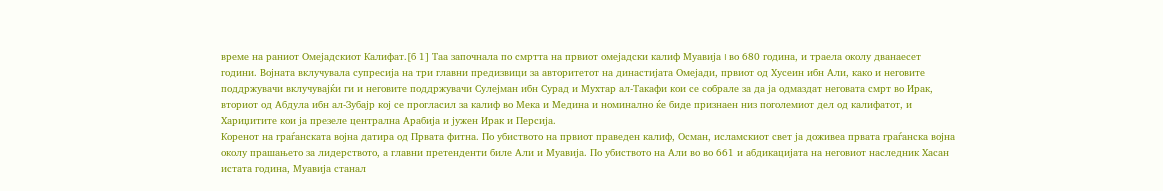време на раниот Омејадскиот Калифат.[б 1] Таа започнала по смртта на првиот омејадски калиф Муавија I во 680 година, и траела околу дванаесет години. Војната вклучувала супресија на три главни предизвици за авторитетот на династијата Омејади, првиот од Хусеин ибн Али, како и неговите поддржувачи вклучувајќи ги и неговите поддржувачи Сулејман ибн Сурад и Мухтар ал-Такафи кои се собрале за да ја одмаздат неговата смрт во Ирак, вториот од Абдула ибн ал-Зубајр кој се прогласил за калиф во Мека и Медина и номинално ќе биде признаен низ поголемиот дел од калифатот, и Хариџитите кои ја презеле централна Арабија и јужен Ирак и Персија.
Коренот на граѓанската војна датира од Првата фитна. По убиството на првиот праведен калиф, Осман, исламскиот свет ја доживеа првата граѓанска војна околу прашањето за лидерството, а главни претенденти биле Али и Муавија. По убиството на Али во во 661 и абдикацијата на неговиот наследник Хасан истата година, Муавија станал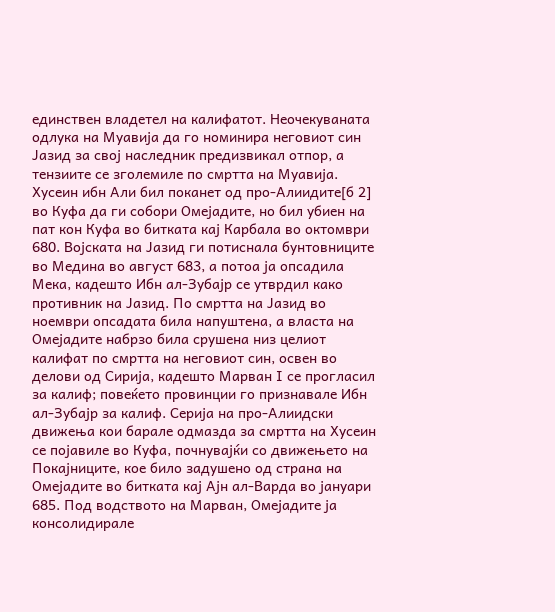единствен владетел на калифатот. Неочекуваната одлука на Муавија да го номинира неговиот син Јазид за свој наследник предизвикал отпор, а тензиите се зголемиле по смртта на Муавија. Хусеин ибн Али бил поканет од про-Алиидите[б 2] во Куфа да ги собори Омејадите, но бил убиен на пат кон Куфа во битката кај Карбала во октомври 680. Војската на Јазид ги потиснала бунтовниците во Медина во август 683, а потоа ја опсадила Мека, кадешто Ибн ал-Зубајр се утврдил како противник на Јазид. По смртта на Јазид во ноември опсадата била напуштена, а власта на Омејадите набрзо била срушена низ целиот калифат по смртта на неговиот син, освен во делови од Сирија, кадешто Марван I се прогласил за калиф; повеќето провинции го признавале Ибн ал-Зубајр за калиф. Серија на про-Алиидски движења кои барале одмазда за смртта на Хусеин се појавиле во Куфа, почнувајќи со движењето на Покајниците, кое било задушено од страна на Омејадите во битката кај Ајн ал-Варда во јануари 685. Под водството на Марван, Омејадите ја консолидирале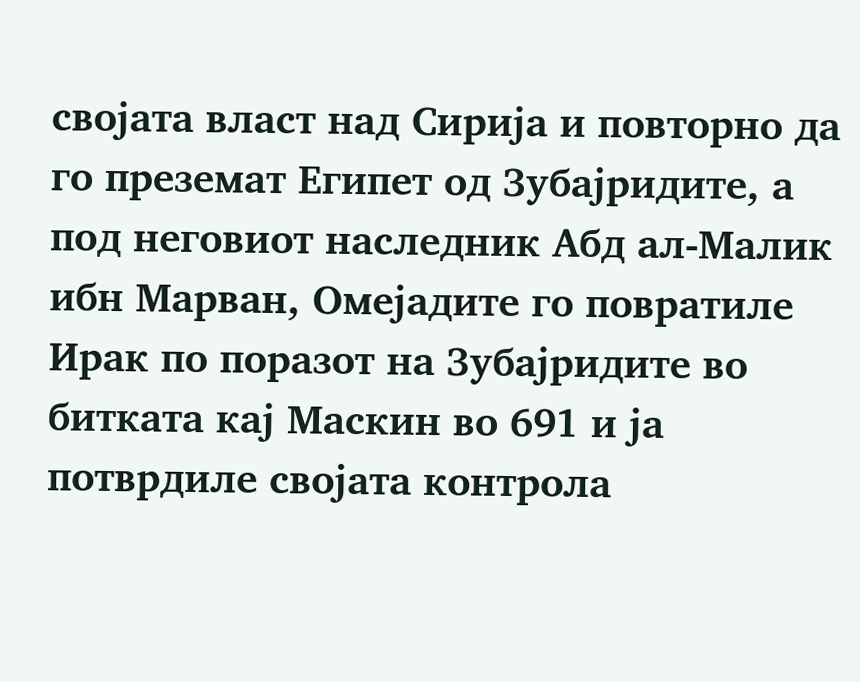својата власт над Сирија и повторно да го преземат Египет од Зубајридите, а под неговиот наследник Абд ал-Малик ибн Марван, Омејадите го повратиле Ирак по поразот на Зубајридите во битката кај Маскин во 691 и ја потврдиле својата контрола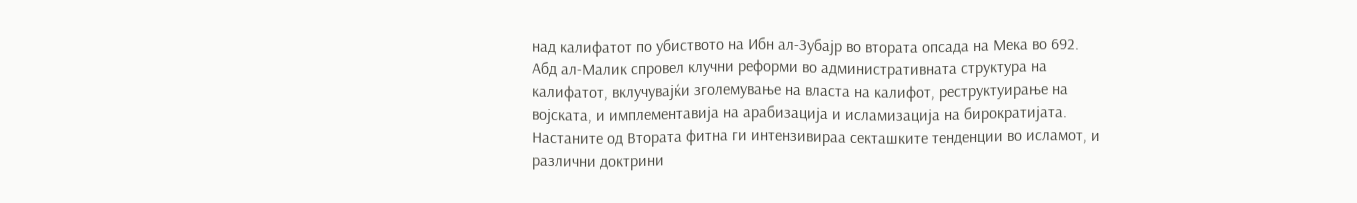над калифатот по убиството на Ибн ал-Зубајр во втората опсада на Мека во 692.
Абд ал-Малик спровел клучни реформи во административната структура на калифатот, вклучувајќи зголемување на власта на калифот, реструктуирање на војската, и имплементавија на арабизација и исламизација на бирократијата. Настаните од Втората фитна ги интензивираа секташките тенденции во исламот, и различни доктрини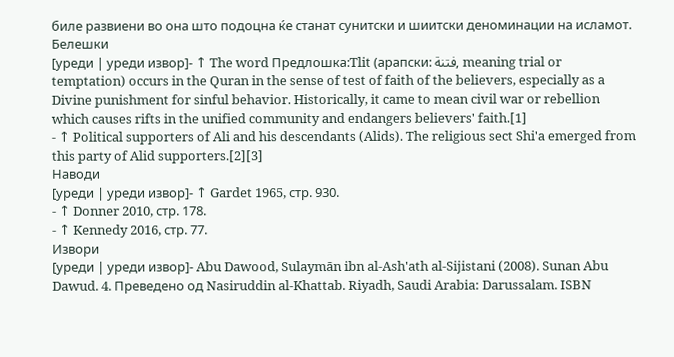биле развиени во она што подоцна ќе станат сунитски и шиитски деноминации на исламот.
Белешки
[уреди | уреди извор]- ↑ The word Предлошка:Tlit (арапски: فتنة, meaning trial or temptation) occurs in the Quran in the sense of test of faith of the believers, especially as a Divine punishment for sinful behavior. Historically, it came to mean civil war or rebellion which causes rifts in the unified community and endangers believers' faith.[1]
- ↑ Political supporters of Ali and his descendants (Alids). The religious sect Shi'a emerged from this party of Alid supporters.[2][3]
Наводи
[уреди | уреди извор]- ↑ Gardet 1965, стр. 930.
- ↑ Donner 2010, стр. 178.
- ↑ Kennedy 2016, стр. 77.
Извори
[уреди | уреди извор]- Abu Dawood, Sulaymān ibn al-Ash'ath al-Sijistani (2008). Sunan Abu Dawud. 4. Преведено од Nasiruddin al-Khattab. Riyadh, Saudi Arabia: Darussalam. ISBN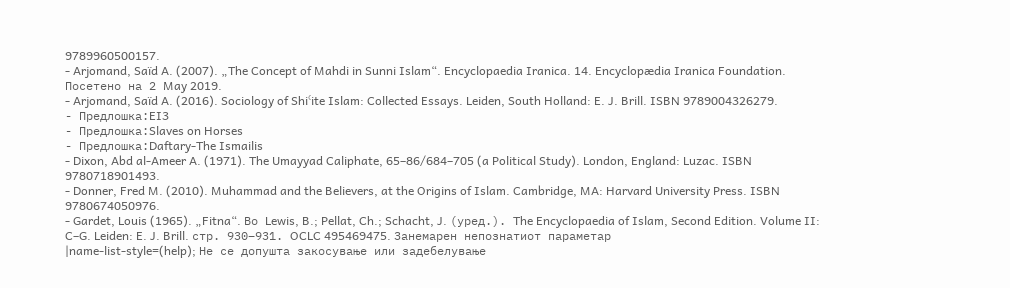9789960500157.
- Arjomand, Saïd A. (2007). „The Concept of Mahdi in Sunni Islam“. Encyclopaedia Iranica. 14. Encyclopædia Iranica Foundation. Посетено на 2 May 2019.
- Arjomand, Saïd A. (2016). Sociology of Shiʿite Islam: Collected Essays. Leiden, South Holland: E. J. Brill. ISBN 9789004326279.
- Предлошка:EI3
- Предлошка:Slaves on Horses
- Предлошка:Daftary-The Ismailis
- Dixon, Abd al-Ameer A. (1971). The Umayyad Caliphate, 65–86/684–705 (a Political Study). London, England: Luzac. ISBN 9780718901493.
- Donner, Fred M. (2010). Muhammad and the Believers, at the Origins of Islam. Cambridge, MA: Harvard University Press. ISBN 9780674050976.
- Gardet, Louis (1965). „Fitna“. Во Lewis, B.; Pellat, Ch.; Schacht, J. (уред.). The Encyclopaedia of Islam, Second Edition. Volume II: C–G. Leiden: E. J. Brill. стр. 930–931. OCLC 495469475. Занемарен непознатиот параметар
|name-list-style=(help); Не се допушта закосување или задебелување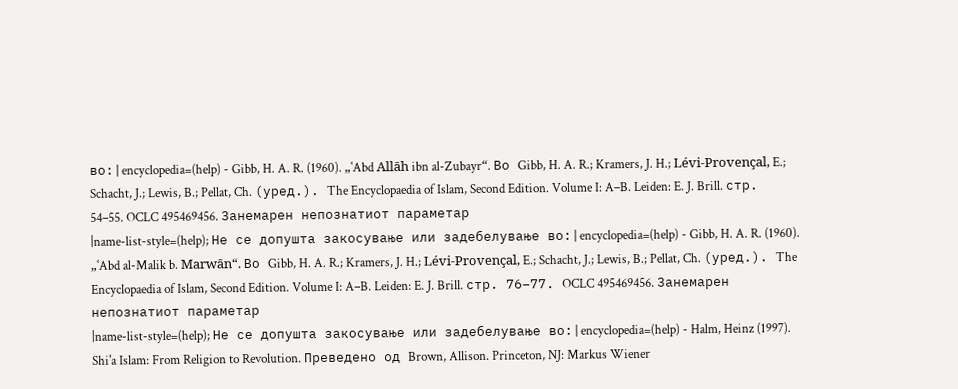во:|encyclopedia=(help) - Gibb, H. A. R. (1960). „ʿAbd Allāh ibn al-Zubayr“. Во Gibb, H. A. R.; Kramers, J. H.; Lévi-Provençal, E.; Schacht, J.; Lewis, B.; Pellat, Ch. (уред.). The Encyclopaedia of Islam, Second Edition. Volume I: A–B. Leiden: E. J. Brill. стр. 54–55. OCLC 495469456. Занемарен непознатиот параметар
|name-list-style=(help); Не се допушта закосување или задебелување во:|encyclopedia=(help) - Gibb, H. A. R. (1960). „ʿAbd al-Malik b. Marwān“. Во Gibb, H. A. R.; Kramers, J. H.; Lévi-Provençal, E.; Schacht, J.; Lewis, B.; Pellat, Ch. (уред.). The Encyclopaedia of Islam, Second Edition. Volume I: A–B. Leiden: E. J. Brill. стр. 76–77. OCLC 495469456. Занемарен непознатиот параметар
|name-list-style=(help); Не се допушта закосување или задебелување во:|encyclopedia=(help) - Halm, Heinz (1997). Shi'a Islam: From Religion to Revolution. Преведено од Brown, Allison. Princeton, NJ: Markus Wiener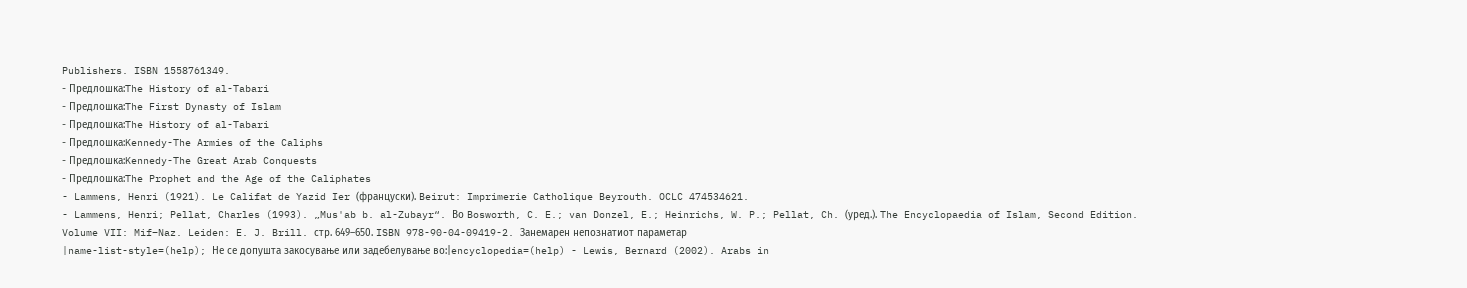Publishers. ISBN 1558761349.
- Предлошка:The History of al-Tabari
- Предлошка:The First Dynasty of Islam
- Предлошка:The History of al-Tabari
- Предлошка:Kennedy-The Armies of the Caliphs
- Предлошка:Kennedy-The Great Arab Conquests
- Предлошка:The Prophet and the Age of the Caliphates
- Lammens, Henri (1921). Le Califat de Yazid Ier (француски). Beirut: Imprimerie Catholique Beyrouth. OCLC 474534621.
- Lammens, Henri; Pellat, Charles (1993). „Mus'ab b. al-Zubayr“. Во Bosworth, C. E.; van Donzel, E.; Heinrichs, W. P.; Pellat, Ch. (уред.). The Encyclopaedia of Islam, Second Edition. Volume VII: Mif–Naz. Leiden: E. J. Brill. стр. 649–650. ISBN 978-90-04-09419-2. Занемарен непознатиот параметар
|name-list-style=(help); Не се допушта закосување или задебелување во:|encyclopedia=(help) - Lewis, Bernard (2002). Arabs in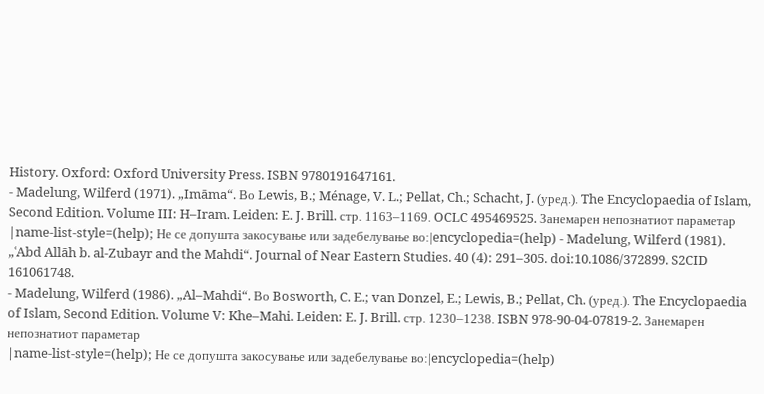History. Oxford: Oxford University Press. ISBN 9780191647161.
- Madelung, Wilferd (1971). „Imāma“. Во Lewis, B.; Ménage, V. L.; Pellat, Ch.; Schacht, J. (уред.). The Encyclopaedia of Islam, Second Edition. Volume III: H–Iram. Leiden: E. J. Brill. стр. 1163–1169. OCLC 495469525. Занемарен непознатиот параметар
|name-list-style=(help); Не се допушта закосување или задебелување во:|encyclopedia=(help) - Madelung, Wilferd (1981). „ʿAbd Allāh b. al-Zubayr and the Mahdi“. Journal of Near Eastern Studies. 40 (4): 291–305. doi:10.1086/372899. S2CID 161061748.
- Madelung, Wilferd (1986). „Al–Mahdi“. Во Bosworth, C. E.; van Donzel, E.; Lewis, B.; Pellat, Ch. (уред.). The Encyclopaedia of Islam, Second Edition. Volume V: Khe–Mahi. Leiden: E. J. Brill. стр. 1230–1238. ISBN 978-90-04-07819-2. Занемарен непознатиот параметар
|name-list-style=(help); Не се допушта закосување или задебелување во:|encyclopedia=(help)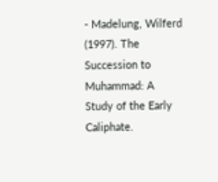- Madelung, Wilferd (1997). The Succession to Muhammad: A Study of the Early Caliphate.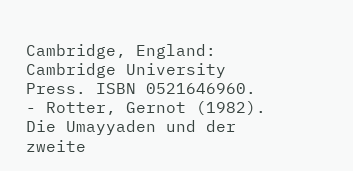Cambridge, England: Cambridge University Press. ISBN 0521646960.
- Rotter, Gernot (1982). Die Umayyaden und der zweite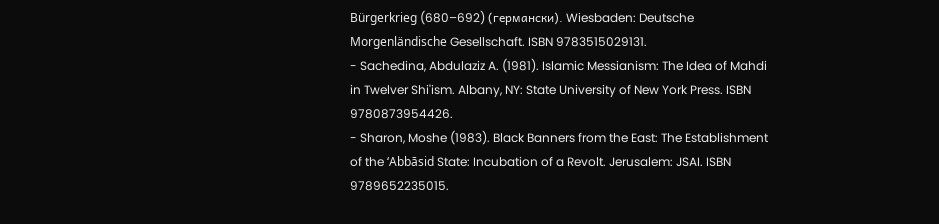Bürgerkrieg (680–692) (германски). Wiesbaden: Deutsche Morgenländische Gesellschaft. ISBN 9783515029131.
- Sachedina, Abdulaziz A. (1981). Islamic Messianism: The Idea of Mahdi in Twelver Shi'ism. Albany, NY: State University of New York Press. ISBN 9780873954426.
- Sharon, Moshe (1983). Black Banners from the East: The Establishment of the ʻAbbāsid State: Incubation of a Revolt. Jerusalem: JSAI. ISBN 9789652235015.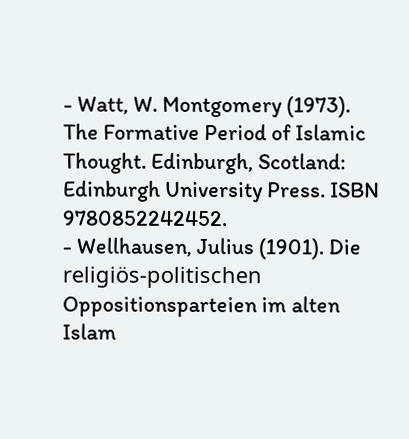- Watt, W. Montgomery (1973). The Formative Period of Islamic Thought. Edinburgh, Scotland: Edinburgh University Press. ISBN 9780852242452.
- Wellhausen, Julius (1901). Die religiös-politischen Oppositionsparteien im alten Islam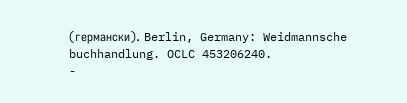(германски). Berlin, Germany: Weidmannsche buchhandlung. OCLC 453206240.
-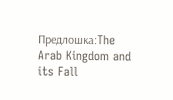Предлошка:The Arab Kingdom and its Fall